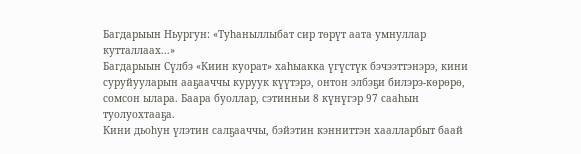Багдарыын Ньургун: «Туһаныллыбат сир төрүт аата умнуллар кутталлаах...»
Багдарыын Сүлбэ «Киин куорат» хаһыакка үгүстүк бэчээттэнэрэ, кини суруйууларын ааҕааччы куруук күүтэрэ, онтон элбэҕи билэрэ-көрөрө, сомсон ылара. Баара буоллар, сэтинньи 8 күнүгэр 97 сааһын туолуохтааҕа.
Кини дьоһун үлэтин салҕааччы, бэйэтин кэнниттэн хаалларбыт баай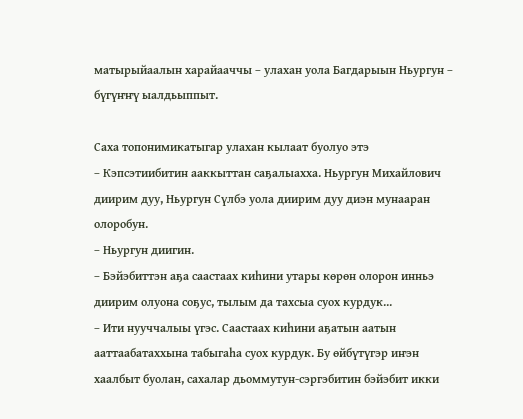матырыйаалын харайааччы – улахан уола Багдарыын Ньургун – бүгүҥҥү ыалдьыппыт.

Саха топонимикатыгар улахан кылаат буолуо этэ
– Кэпсэтиибитин ааккыттан саҕалыахха. Ньургун Михайлович диирим дуу, Ньургун Сүлбэ уола диирим дуу диэн мунааран олоробун.
– Ньургун диигин.
– Бэйэбиттэн аҕа саастаах киһини утары көрөн олорон инньэ диирим олуона соҕус, тылым да тахсыа суох курдук...
– Ити нууччалыы үгэс. Саастаах киһини аҕатын аатын ааттаабатаххына табыгаһа суох курдук. Бу өйбүтүгэр иҥэн хаалбыт буолан, сахалар дьоммутун-сэргэбитин бэйэбит икки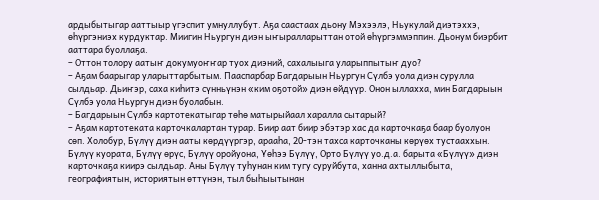ардыбытыгар ааттыыр үгэспит умнуллубут. Аҕа саастаах дьону Мэхээлэ, Ньукулай диэтэххэ, өһүргэниэх курдуктар. Миигин Ньургун диэн ыҥыралларыттан отой өһүргэммэппин. Дьонум биэрбит ааттара буоллаҕа.
– Оттон толору аатыҥ докумуоҥҥар туох диэний, сахалыыга уларыппытыҥ дуо?
– Аҕам баарыгар уларыттарбытым. Пааспарбар Багдарыын Ньургун Сүлбэ уола диэн сурулла сылдьар. Дьиҥэр, саха киһитэ сүнньүнэн «ким оҕотой» диэн өйдүүр. Онон ыллахха, мин Багдарыын Сүлбэ уола Ньургун диэн буолабын.
– Багдарыын Сүлбэ картотекатыгар төһө матырыйаал харалла сытарый?
– Аҕам картотеката карточкалартан турар. Биир аат биир эбэтэр хас да карточкаҕа баар буолуон сөп. Холобур, Бүлүү диэн ааты көрдүүргэр, арааһа, 20-тэн тахса карточканы көрүөх тустааххын. Бүлүү куората, Бүлүү өрүс, Бүлүү оройуона, Үөһээ Бүлүү, Орто Бүлүү уо.д.а. барыта «Бүлүү» диэн карточкаҕа киирэ сылдьар. Аны Бүлүү туһунан ким тугу суруйбута, ханна ахтыллыбыта, географиятын, историятын өттүнэн, тыл быһыытынан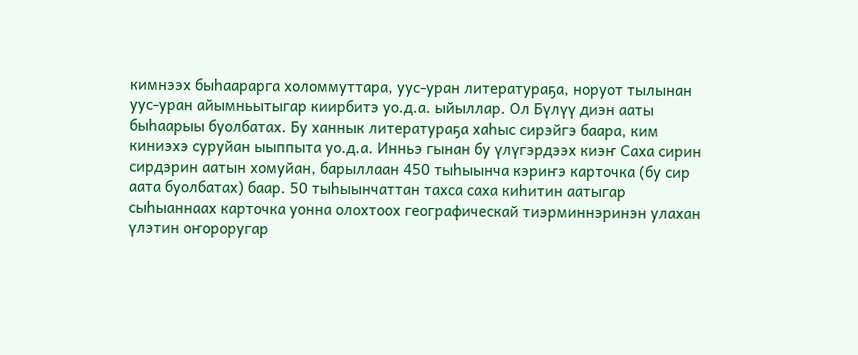кимнээх быһаарарга холоммуттара, уус-уран литератураҕа, норуот тылынан уус-уран айымньытыгар киирбитэ уо.д.а. ыйыллар. Ол Бүлүү диэн ааты быһаарыы буолбатах. Бу ханнык литератураҕа хаһыс сирэйгэ баара, ким киниэхэ суруйан ыыппыта уо.д.а. Инньэ гынан бу үлүгэрдээх киэҥ Саха сирин сирдэрин аатын хомуйан, барыллаан 450 тыһыынча кэриҥэ карточка (бу сир аата буолбатах) баар. 50 тыһыынчаттан тахса саха киһитин аатыгар сыһыаннаах карточка уонна олохтоох географическай тиэрминнэринэн улахан үлэтин оҥороругар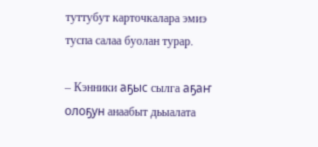туттубут карточкалара эмиэ туспа салаа буолан турар.

– Кэнники аҕыс сылга аҕаҥ олоҕун анаабыт дьыалата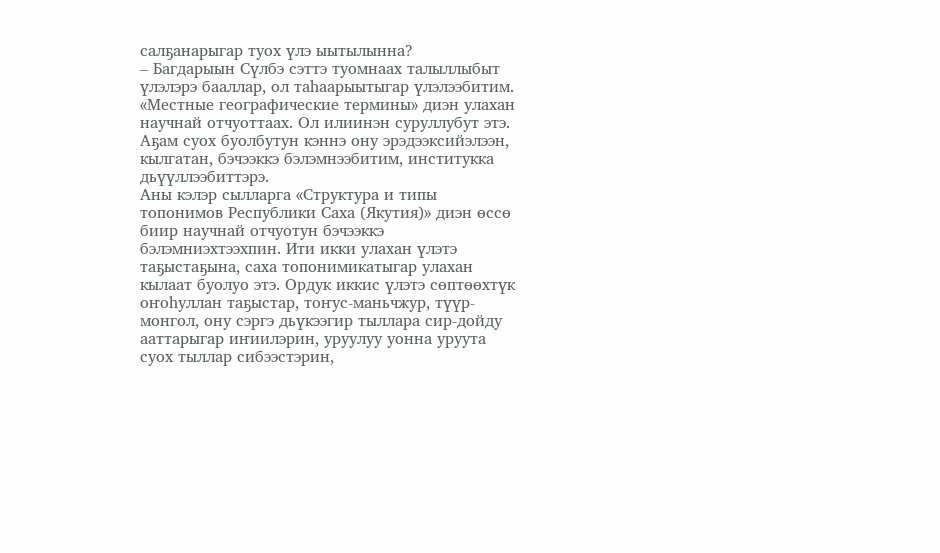салҕанарыгар туох үлэ ыытылынна?
– Багдарыын Сүлбэ сэттэ туомнаах талыллыбыт үлэлэрэ бааллар, ол таһаарыытыгар үлэлээбитим. «Местные географические термины» диэн улахан научнай отчуоттаах. Ол илиинэн суруллубут этэ. Аҕам суох буолбутун кэннэ ону эрэдээксийэлээн, кылгатан, бэчээккэ бэлэмнээбитим, институкка дьүүллээбиттэрэ.
Аны кэлэр сылларга «Структура и типы топонимов Республики Саха (Якутия)» диэн өссө биир научнай отчуотун бэчээккэ бэлэмниэхтээхпин. Ити икки улахан үлэтэ таҕыстаҕына, саха топонимикатыгар улахан кылаат буолуо этэ. Ордук иккис үлэтэ сөптөөхтүк оҥоһуллан таҕыстар, тоҥус-маньчжур, түүр-монгол, ону сэргэ дьүкээгир тыллара сир-дойду ааттарыгар иҥиилэрин, уруулуу уонна уруута суох тыллар сибээстэрин,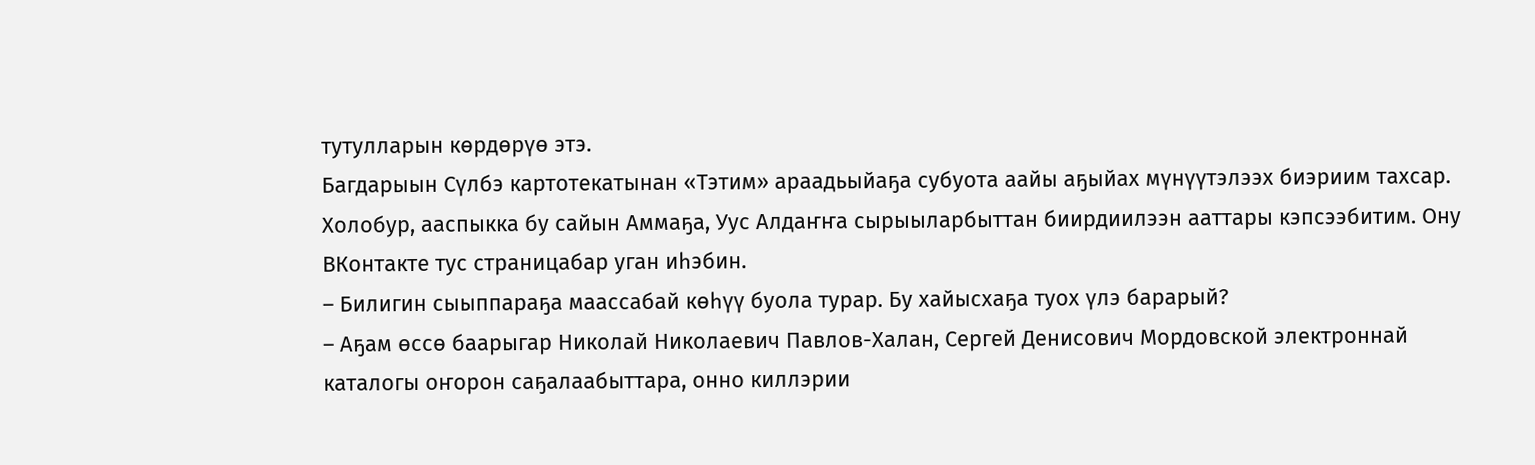тутулларын көрдөрүө этэ.
Багдарыын Сүлбэ картотекатынан «Тэтим» араадьыйаҕа субуота аайы аҕыйах мүнүүтэлээх биэриим тахсар. Холобур, ааспыкка бу сайын Аммаҕа, Уус Алдаҥҥа сырыыларбыттан биирдиилээн ааттары кэпсээбитим. Ону ВКонтакте тус страницабар уган иһэбин.
– Билигин сыыппараҕа маассабай көһүү буола турар. Бу хайысхаҕа туох үлэ барарый?
– Аҕам өссө баарыгар Николай Николаевич Павлов-Халан, Сергей Денисович Мордовской электроннай каталогы оҥорон саҕалаабыттара, онно киллэрии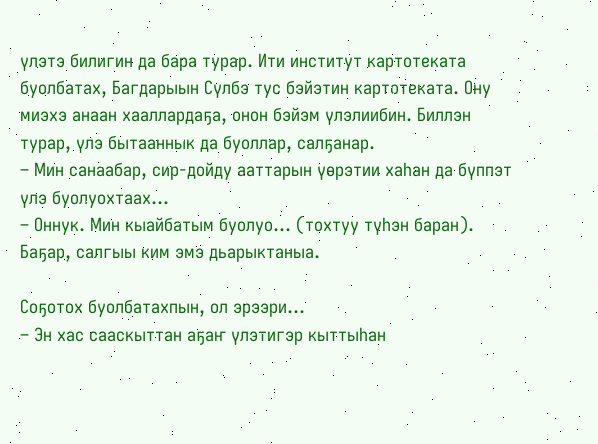үлэтэ билигин да бара турар. Ити институт картотеката буолбатах, Багдарыын Сүлбэ тус бэйэтин картотеката. Ону миэхэ анаан хааллардаҕа, онон бэйэм үлэлиибин. Биллэн турар, үлэ бытааннык да буоллар, салҕанар.
– Мин санаабар, сир-дойду ааттарын үөрэтии хаһан да бүппэт үлэ буолуохтаах...
– Оннук. Мин кыайбатым буолуо... (тохтуу түһэн баран). Баҕар, салгыы ким эмэ дьарыктаныа.

Соҕотох буолбатахпын, ол эрээри...
– Эн хас сааскыттан аҕаҥ үлэтигэр кыттыһан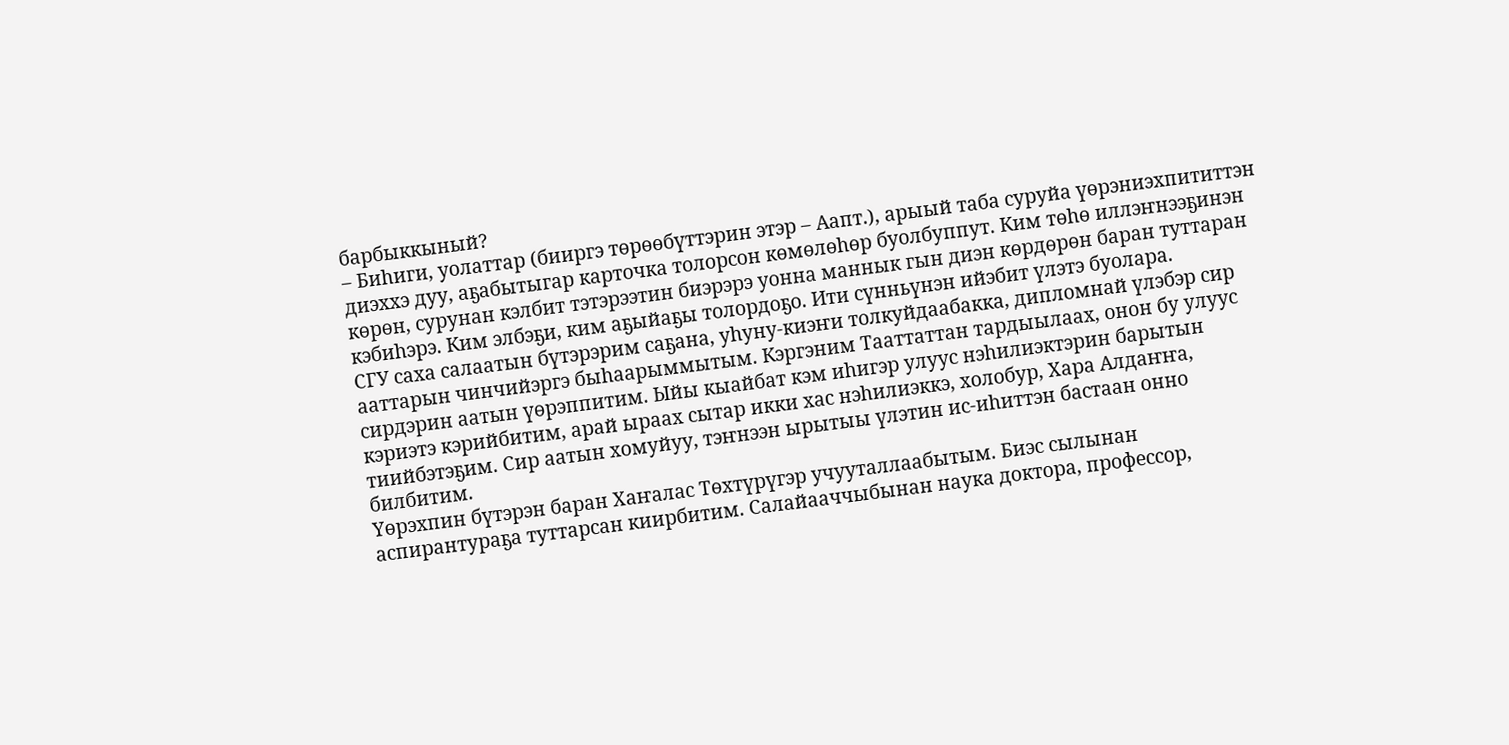барбыккыный?
– Биһиги, уолаттар (бииргэ төрөөбүттэрин этэр – Аапт.), арыый таба суруйа үөрэниэхпититтэн диэххэ дуу, аҕабытыгар карточка толорсон көмөлөһөр буолбуппут. Ким төһө иллэҥнээҕинэн көрөн, сурунан кэлбит тэтэрээтин биэрэрэ уонна маннык гын диэн көрдөрөн баран туттаран кэбиһэрэ. Ким элбэҕи, ким аҕыйаҕы толордоҕо. Ити сүнньүнэн ийэбит үлэтэ буолара.
СГУ саха салаатын бүтэрэрим саҕана, уһуну-киэҥи толкуйдаабакка, дипломнай үлэбэр сир ааттарын чинчийэргэ быһаарыммытым. Кэргэним Тааттаттан тардыылаах, онон бу улуус сирдэрин аатын үөрэппитим. Ыйы кыайбат кэм иһигэр улуус нэһилиэктэрин барытын кэриэтэ кэрийбитим, арай ыраах сытар икки хас нэһилиэккэ, холобур, Хара Алдаҥҥа, тиийбэтэҕим. Сир аатын хомуйуу, тэҥнээн ырытыы үлэтин ис-иһиттэн бастаан онно билбитим.
Үөрэхпин бүтэрэн баран Хаҥалас Төхтүрүгэр учууталлаабытым. Биэс сылынан аспирантураҕа туттарсан киирбитим. Салайааччыбынан наука доктора, профессор,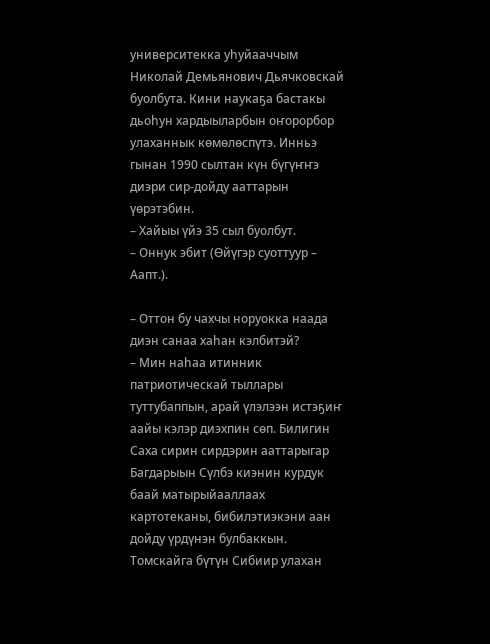университекка уһуйааччым Николай Демьянович Дьячковскай буолбута. Кини наукаҕа бастакы дьоһун хардыыларбын оҥорорбор улаханнык көмөлөспүтэ. Инньэ гынан 1990 сылтан күн бүгүҥҥэ диэри сир-дойду ааттарын үөрэтэбин.
– Хайыы үйэ 35 сыл буолбут.
– Оннук эбит (Өйүгэр суоттуур – Аапт.).

– Оттон бу чахчы норуокка наада диэн санаа хаһан кэлбитэй?
– Мин наһаа итинник патриотическай тыллары туттубаппын, арай үлэлээн истэҕиҥ аайы кэлэр диэхпин сөп. Билигин Саха сирин сирдэрин ааттарыгар Багдарыын Сүлбэ киэнин курдук баай матырыйааллаах картотеканы, бибилэтиэкэни аан дойду үрдүнэн булбаккын. Томскайга бүтүн Сибиир улахан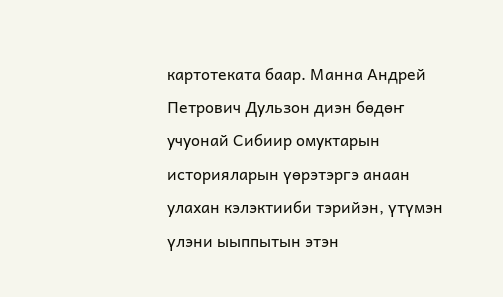картотеката баар. Манна Андрей Петрович Дульзон диэн бөдөҥ учуонай Сибиир омуктарын историяларын үөрэтэргэ анаан улахан кэлэктииби тэрийэн, үтүмэн үлэни ыыппытын этэн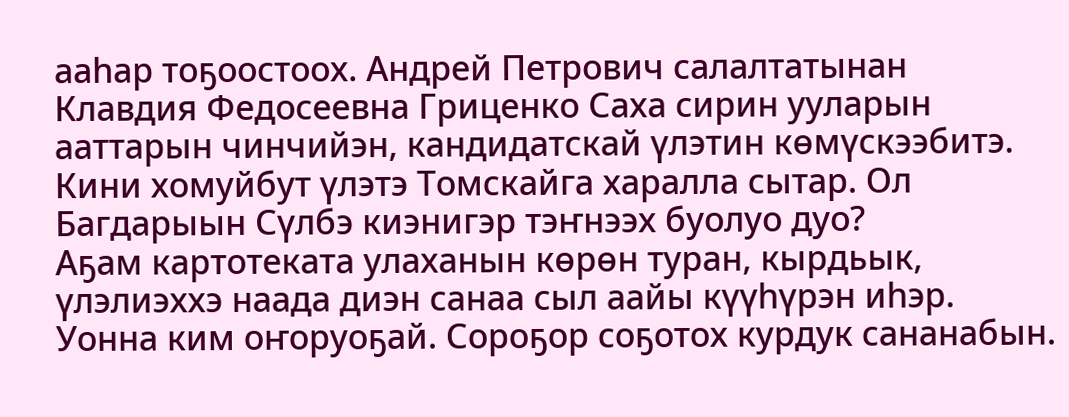ааһар тоҕоостоох. Андрей Петрович салалтатынан Клавдия Федосеевна Гриценко Саха сирин ууларын ааттарын чинчийэн, кандидатскай үлэтин көмүскээбитэ. Кини хомуйбут үлэтэ Томскайга харалла сытар. Ол Багдарыын Сүлбэ киэнигэр тэҥнээх буолуо дуо?
Аҕам картотеката улаханын көрөн туран, кырдьык, үлэлиэххэ наада диэн санаа сыл аайы күүһүрэн иһэр. Уонна ким оҥоруоҕай. Сороҕор соҕотох курдук сананабын.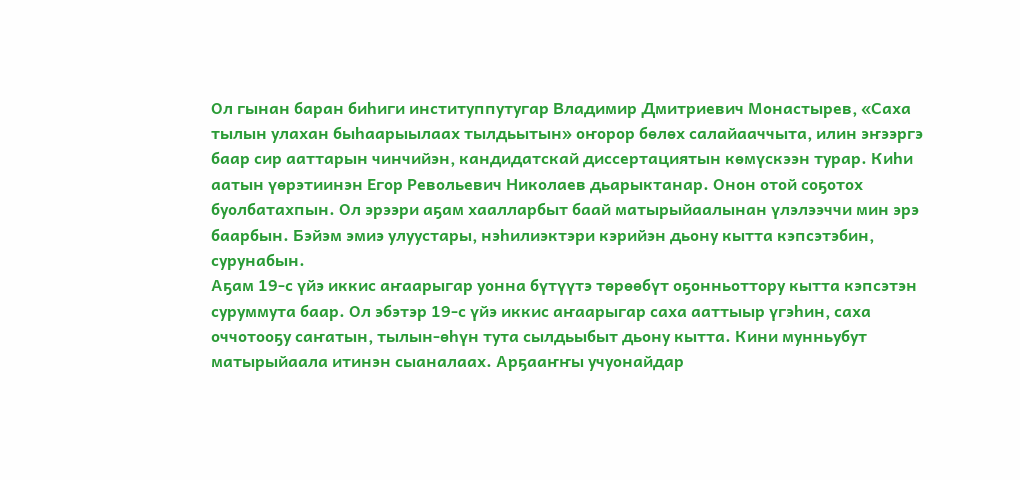Ол гынан баран биһиги институппутугар Владимир Дмитриевич Монастырев, «Саха тылын улахан быһаарыылаах тылдьытын» оҥорор бөлөх салайааччыта, илин эҥээргэ баар сир ааттарын чинчийэн, кандидатскай диссертациятын көмүскээн турар. Киһи аатын үөрэтиинэн Егор Револьевич Николаев дьарыктанар. Онон отой соҕотох буолбатахпын. Ол эрээри аҕам хаалларбыт баай матырыйаалынан үлэлээччи мин эрэ баарбын. Бэйэм эмиэ улуустары, нэһилиэктэри кэрийэн дьону кытта кэпсэтэбин, сурунабын.
Аҕам 19-с үйэ иккис аҥаарыгар уонна бүтүүтэ төрөөбүт оҕонньоттору кытта кэпсэтэн суруммута баар. Ол эбэтэр 19-с үйэ иккис аҥаарыгар саха ааттыыр үгэһин, саха оччотооҕу саҥатын, тылын-өһүн тута сылдьыбыт дьону кытта. Кини мунньубут матырыйаала итинэн сыаналаах. Арҕааҥҥы учуонайдар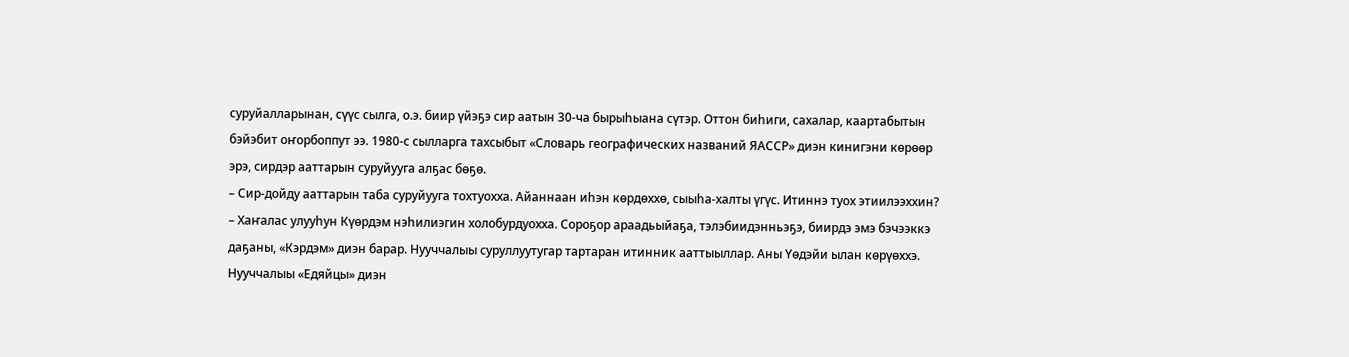суруйалларынан, сүүс сылга, о.э. биир үйэҕэ сир аатын 30-ча бырыһыана сүтэр. Оттон биһиги, сахалар, каартабытын бэйэбит оҥорбоппут ээ. 1980-с сылларга тахсыбыт «Словарь географических названий ЯАССР» диэн кинигэни көрөөр эрэ, сирдэр ааттарын суруйууга алҕас бөҕө.
– Сир-дойду ааттарын таба суруйууга тохтуохха. Айаннаан иһэн көрдөххө, сыыһа-халты үгүс. Итиннэ туох этиилээххин?
– Хаҥалас улууһун Күөрдэм нэһилиэгин холобурдуохха. Сороҕор араадьыйаҕа, тэлэбиидэнньэҕэ, биирдэ эмэ бэчээккэ даҕаны, «Кэрдэм» диэн барар. Нууччалыы суруллуутугар тартаран итинник ааттыыллар. Аны Үөдэйи ылан көрүөххэ. Нууччалыы «Едяйцы» диэн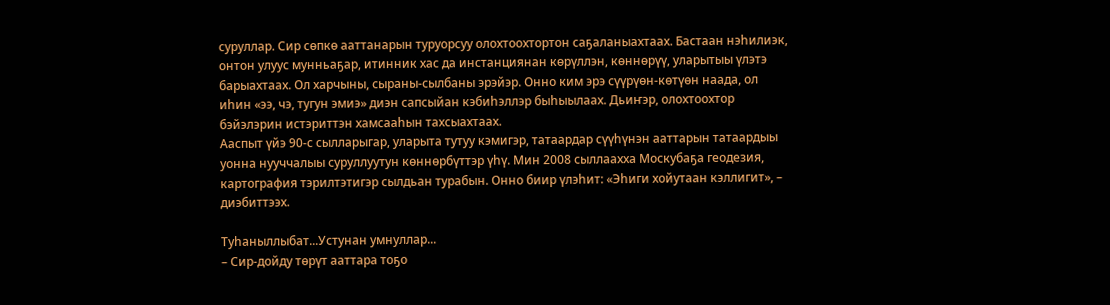суруллар. Сир сөпкө ааттанарын туруорсуу олохтоохтортон саҕаланыахтаах. Бастаан нэһилиэк, онтон улуус мунньаҕар, итинник хас да инстанциянан көрүллэн, көннөрүү, уларытыы үлэтэ барыахтаах. Ол харчыны, сыраны-сылбаны эрэйэр. Онно ким эрэ сүүрүөн-көтүөн наада, ол иһин «ээ, чэ, тугун эмиэ» диэн сапсыйан кэбиһэллэр быһыылаах. Дьиҥэр, олохтоохтор бэйэлэрин истэриттэн хамсааһын тахсыахтаах.
Ааспыт үйэ 90-с сылларыгар, уларыта тутуу кэмигэр, татаардар сүүһүнэн ааттарын татаардыы уонна нууччалыы суруллуутун көннөрбүттэр үһү. Мин 2008 сыллаахха Москубаҕа геодезия, картография тэрилтэтигэр сылдьан турабын. Онно биир үлэһит: «Эһиги хойутаан кэллигит», – диэбиттээх.

Туһаныллыбат...Устунан умнуллар...
– Сир-дойду төрүт ааттара тоҕо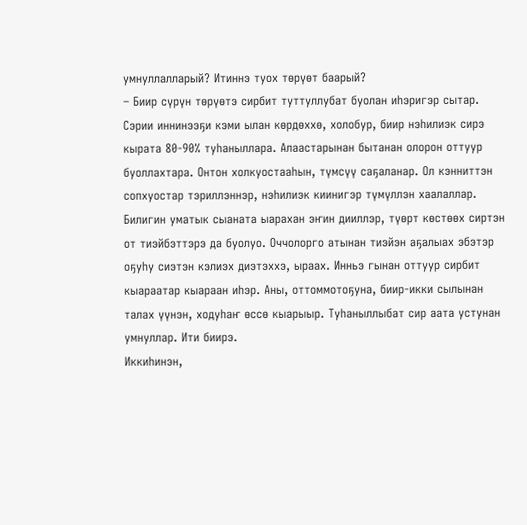умнуллалларый? Итиннэ туох төрүөт баарый?
– Биир сүрүн төрүөтэ сирбит туттуллубат буолан иһэригэр сытар. Сэрии иннинээҕи кэми ылан көрдөххө, холобур, биир нэһилиэк сирэ кырата 80-90% туһаныллара. Алаастарынан бытанан олорон оттуур буоллахтара. Онтон холкуостааһын, түмсүү саҕаланар. Ол кэнниттэн сопхуостар тэриллэннэр, нэһилиэк киинигэр түмүллэн хаалаллар. Билигин уматык сыаната ыарахан эҥин дииллэр, түөрт көстөөх сиртэн от тиэйбэттэрэ да буолуо. Оччолорго атынан тиэйэн аҕалыах эбэтэр оҕуһу сиэтэн кэлиэх диэтэххэ, ыраах. Инньэ гынан оттуур сирбит кыараатар кыараан иһэр. Аны, оттоммотоҕуна, биир-икки сылынан талах үүнэн, ходуһаҥ өссө кыарыыр. Туһаныллыбат сир аата устунан умнуллар. Ити биирэ.
Иккиһинэн,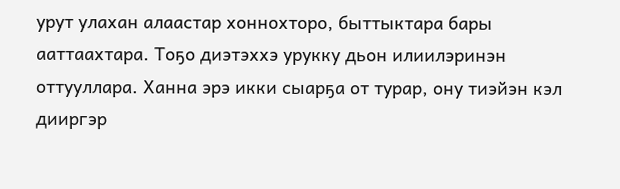урут улахан алаастар хоннохторо, быттыктара бары ааттаахтара. Тоҕо диэтэххэ урукку дьон илиилэринэн оттууллара. Ханна эрэ икки сыарҕа от турар, ону тиэйэн кэл дииргэр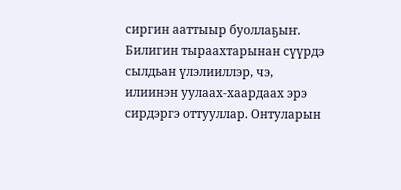сиргин ааттыыр буоллаҕыҥ. Билигин тыраахтарынан сүүрдэ сылдьан үлэлииллэр, чэ, илиинэн уулаах-хаардаах эрэ сирдэргэ оттууллар. Онтуларын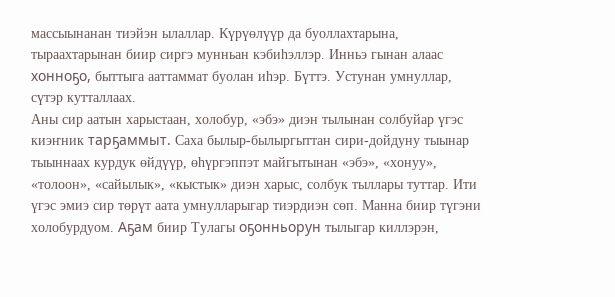массыынанан тиэйэн ылаллар. Күрүөлүүр да буоллахтарына, тыраахтарынан биир сиргэ мунньан кэбиһэллэр. Инньэ гынан алаас хонноҕо, быттыга ааттаммат буолан иһэр. Бүттэ. Устунан умнуллар, сүтэр кутталлаах.
Аны сир аатын харыстаан, холобур, «эбэ» диэн тылынан солбуйар үгэс киэҥник тарҕаммыт. Саха былыр-былыргыттан сири-дойдуну тыынар тыыннаах курдук өйдүүр, өһүргэппэт майгытынан «эбэ», «хонуу», «толоон», «сайылык», «кыстык» диэн харыс, солбук тыллары туттар. Ити үгэс эмиэ сир төрүт аата умнулларыгар тиэрдиэн сөп. Манна биир түгэни холобурдуом. Аҕам биир Тулагы оҕонньорун тылыгар киллэрэн,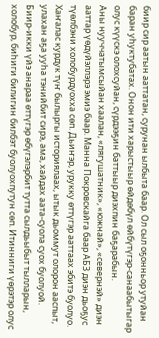биир сир аатын ааттатан, сурунан ылбыта баар. Ол сыл оҕонньор утуйан баран уһуктубатах. Онон ити харыстыыр өйдөбүл өйбүтүгэр-санаабытыгар олус күүскэ олохсуйан, сүрдээҕин баттыыр диэхпин баҕарабын.
Аны нууччатымсыйан хаалан, «лягушатник», «южнай», «севернэй» диэн ааттар үөдүйэллэрэ эмиэ баар. Манна Покровскайга баар АБЗ диэн дьоҕус түөлбэни холобурдуохха сөп. Дьиҥэр, урукку өттүгэр ааттаах эбитэ буолуо. Хаҥалас курдук түҥ былыргы историялаах, ытык дьоммут олорон ааспыт, улахан аҕа ууһа тэнийбит сирэ, ама, хайдах аата-суола суох буолуой.
Биир-икки үйэ анараа өттүгэр өбүгэлэрбит тутта сылдьыбыт тылларын, холобур, биһиги билигин билбэт буолуохпутун сөп. Итинниги үөрэтэр олус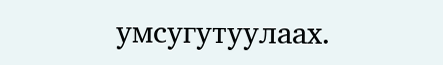умсугутуулаах.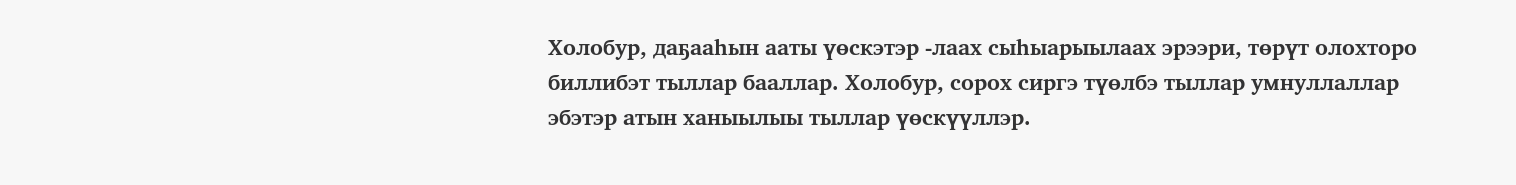Холобур, даҕааһын ааты үөскэтэр -лаах сыһыарыылаах эрээри, төрүт олохторо биллибэт тыллар бааллар. Холобур, сорох сиргэ түөлбэ тыллар умнуллаллар эбэтэр атын ханыылыы тыллар үөскүүллэр.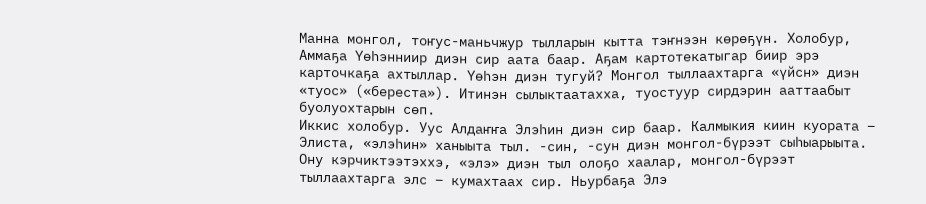Манна монгол, тоҥус-маньчжур тылларын кытта тэҥнээн көрөҕүн. Холобур, Аммаҕа Үөһэнниир диэн сир аата баар. Аҕам картотекатыгар биир эрэ карточкаҕа ахтыллар. Үөһэн диэн тугуй? Монгол тыллаахтарга «үйсн» диэн «туос» («береста»). Итинэн сылыктаатахха, туостуур сирдэрин ааттаабыт буолуохтарын сөп.
Иккис холобур. Уус Алдаҥҥа Элэһин диэн сир баар. Калмыкия киин куората – Элиста, «элэһин» ханыыта тыл. -син, -сун диэн монгол-бүрээт сыһыарыыта. Ону кэрчиктээтэххэ, «элэ» диэн тыл олоҕо хаалар, монгол-бүрээт тыллаахтарга элс – кумахтаах сир. Ньурбаҕа Элэ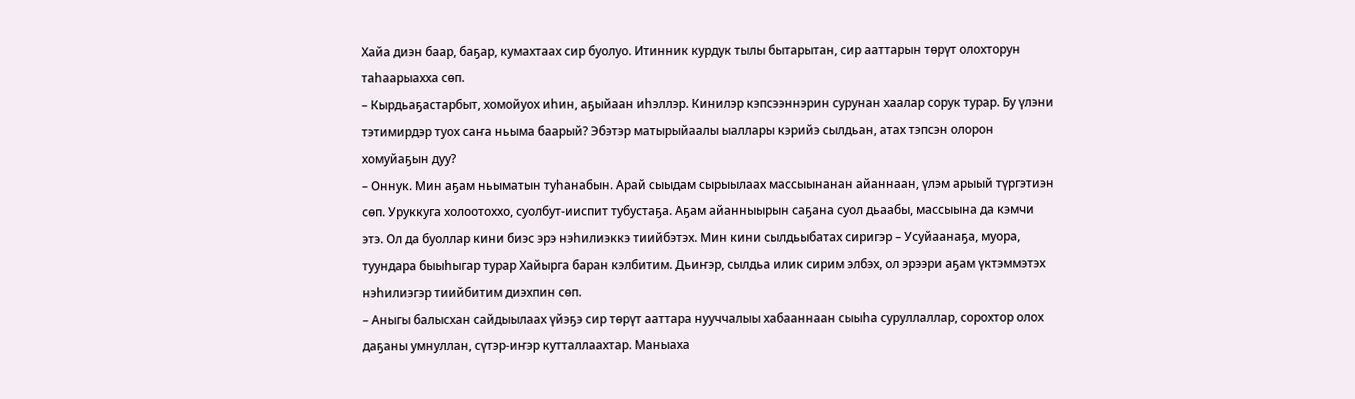Хайа диэн баар, баҕар, кумахтаах сир буолуо. Итинник курдук тылы бытарытан, сир ааттарын төрүт олохторун таһаарыахха сөп.
– Кырдьаҕастарбыт, хомойуох иһин, аҕыйаан иһэллэр. Кинилэр кэпсээннэрин сурунан хаалар сорук турар. Бу үлэни тэтимирдэр туох саҥа ньыма баарый? Эбэтэр матырыйаалы ыаллары кэрийэ сылдьан, атах тэпсэн олорон хомуйаҕын дуу?
– Оннук. Мин аҕам ньыматын туһанабын. Арай сыыдам сырыылаах массыынанан айаннаан, үлэм арыый түргэтиэн сөп. Уруккуга холоотоххо, суолбут-ииспит тубустаҕа. Аҕам айанныырын саҕана суол дьаабы, массыына да кэмчи этэ. Ол да буоллар кини биэс эрэ нэһилиэккэ тиийбэтэх. Мин кини сылдьыбатах сиригэр – Усуйаанаҕа, муора, туундара быыһыгар турар Хайырга баран кэлбитим. Дьиҥэр, сылдьа илик сирим элбэх, ол эрээри аҕам үктэммэтэх нэһилиэгэр тиийбитим диэхпин сөп.
– Аныгы балысхан сайдыылаах үйэҕэ сир төрүт ааттара нууччалыы хабааннаан сыыһа суруллаллар, сорохтор олох даҕаны умнуллан, сүтэр-иҥэр кутталлаахтар. Маныаха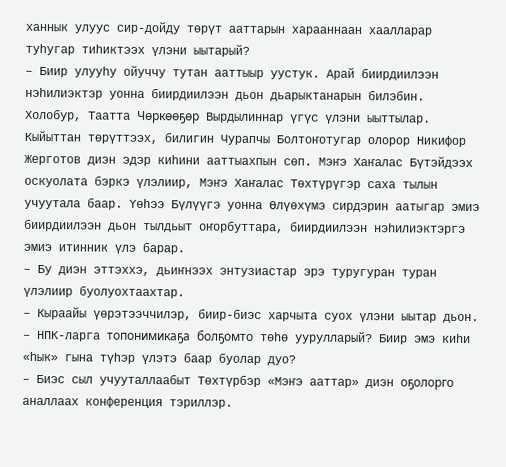ханнык улуус сир-дойду төрүт ааттарын харааннаан хаалларар туһугар тиһиктээх үлэни ыытарый?
– Биир улууһу ойуччу тутан ааттыыр уустук. Арай биирдиилээн нэһилиэктэр уонна биирдиилээн дьон дьарыктанарын билэбин. Холобур, Таатта Чөркөөҕөр Вырдылиннар үгүс үлэни ыыттылар. Кыйыттан төрүттээх, билигин Чурапчы Болтоҥотугар олорор Никифор Жерготов диэн эдэр киһини ааттыахпын сөп. Мэҥэ Хаҥалас Бүтэйдээх оскуолата бэркэ үлэлиир, Мэҥэ Хаҥалас Төхтүрүгэр саха тылын учуутала баар. Үөһээ Бүлүүгэ уонна Өлүөхүмэ сирдэрин аатыгар эмиэ биирдиилээн дьон тылдьыт оҥорбуттара, биирдиилээн нэһилиэктэргэ эмиэ итинник үлэ барар.
– Бу диэн эттэххэ, дьиҥнээх энтузиастар эрэ туругуран туран үлэлиир буолуохтаахтар.
– Кыраайы үөрэтээччилэр, биир-биэс харчыта суох үлэни ыытар дьон.
– НПК-ларга топонимикаҕа болҕомто төһө уурулларый? Биир эмэ киһи «һык» гына түһэр үлэтэ баар буолар дуо?
– Биэс сыл учууталлаабыт Төхтүрбэр «Мэҥэ ааттар» диэн оҕолорго аналлаах конференция тэриллэр.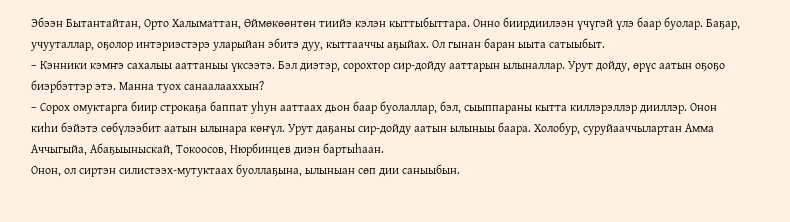Эбээн Бытантайтан, Орто Халыматтан, Өймөкөөнтөн тиийэ кэлэн кыттыбыттара. Онно биирдиилээн үчүгэй үлэ баар буолар. Баҕар, учууталлар, оҕолор интэриэстэрэ уларыйан эбитэ дуу, кыттааччы аҕыйах. Ол гынан баран ыыта сатыыбыт.
– Кэнники кэмҥэ сахалыы ааттаныы үксээтэ. Бэл диэтэр, сорохтор сир-дойду ааттарын ылыналлар. Урут дойду, өрүс аатын оҕоҕо биэрбэттэр этэ. Манна туох санаалааххын?
– Сорох омуктарга биир строкаҕа баппат уһун ааттаах дьон баар буолаллар, бэл, сыыппараны кытта киллэрэллэр дииллэр. Онон киһи бэйэтэ сөбүлээбит аатын ылынара көҥүл. Урут даҕаны сир-дойду аатын ылыныы баара. Холобур, суруйааччылартан Амма Аччыгыйа, Абаҕыыныскай, Токоосов, Нюрбинцев диэн бартыһаан.
Онон, ол сиртэн силистээх-мутуктаах буоллаҕына, ылыныан сөп дии саныыбын.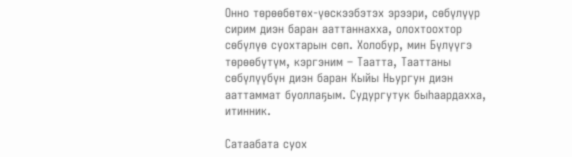Онно төрөөбөтөх-үөскээбэтэх эрээри, сөбүлүүр сирим диэн баран ааттаннахха, олохтоохтор сөбүлүө суохтарын сөп. Холобур, мин Бүлүүгэ төрөөбүтүм, кэргэним – Таатта, Тааттаны сөбүлүүбүн диэн баран Кыйы Ньургун диэн ааттаммат буоллаҕым. Судургутук быһаардахха, итинник.

Сатаабата суох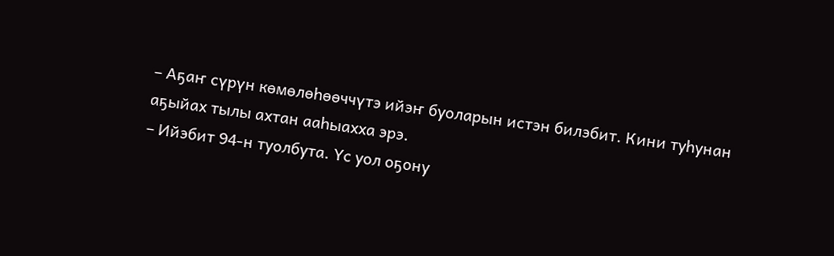– Аҕаҥ сүрүн көмөлөһөөччүтэ ийэҥ буоларын истэн билэбит. Кини туһунан аҕыйах тылы ахтан ааһыахха эрэ.
– Ийэбит 94-н туолбута. Үс уол оҕону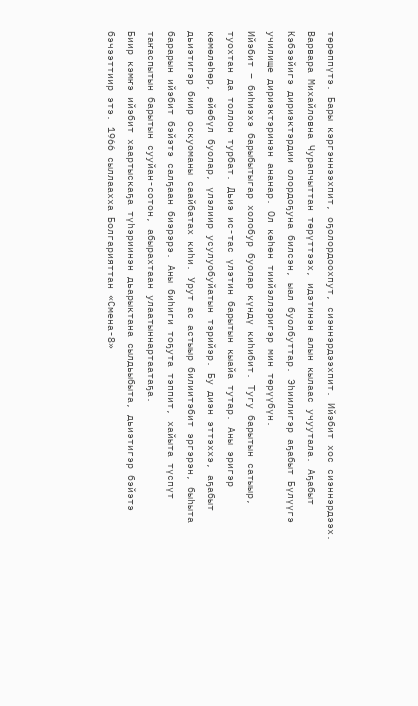төрөппүтэ. Бары кэргэннээхпит, оҕолордоохпут, сиэннэрдээхпит. Ийэбит хос сиэннэрдээх.
Варвара Михайловна Чурапчыттан төрүттээх, идэтинэн алын кылаас учуутала. Аҕабыт Кэбээйигэ дириэктэрдии олордоҕуна билсэн, ыал буолбуттар. Эһиилигэр аҕабыт Бүлүүгэ училище дириэктэринэн ананар. Ол көһөн тиийэллэригэр мин төрүүбүн.
Ийэбит – биһиэхэ барыбытыгар холобур буолар күндү киһибит. Тугу барытын сатыыр, туохтан да толлон турбат. Дьиэ ис-тас үлэтин барытын кыайа тутар. Аны эригэр көмөлөһөр, өйөбүл буолар, үлэлиир усулуобуйатын тэрийэр. Бу диэн эттэххэ, аҕабыт дьиэтигэр биир оскуоманы саайбатах киһи. Урут ас астыыр билиитэбит эргэрэн, быһыта барарын ийэбит бэйэтэ салҕаан биэрэрэ. Аны биһиги тоҕута тэппит, хайыта түспүт таҥаспытын барытын сууйан-сотон, абырахтаан улаатыннартаатаҕа.
Биир кэмҥэ ийэбит хаартыскаҕа түһэриинэн дьарыктана сылдьыбыта, дьиэтигэр бэйэтэ бэчээттиир этэ. 1966 сыллаахха Болгарияттан «Смена-8»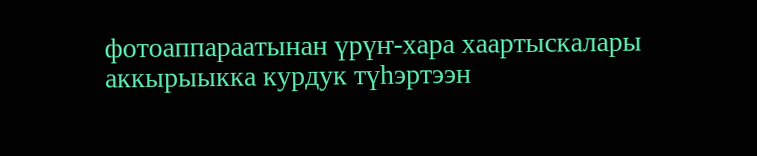фотоаппараатынан үрүҥ-хара хаартыскалары аккырыыкка курдук түһэртээн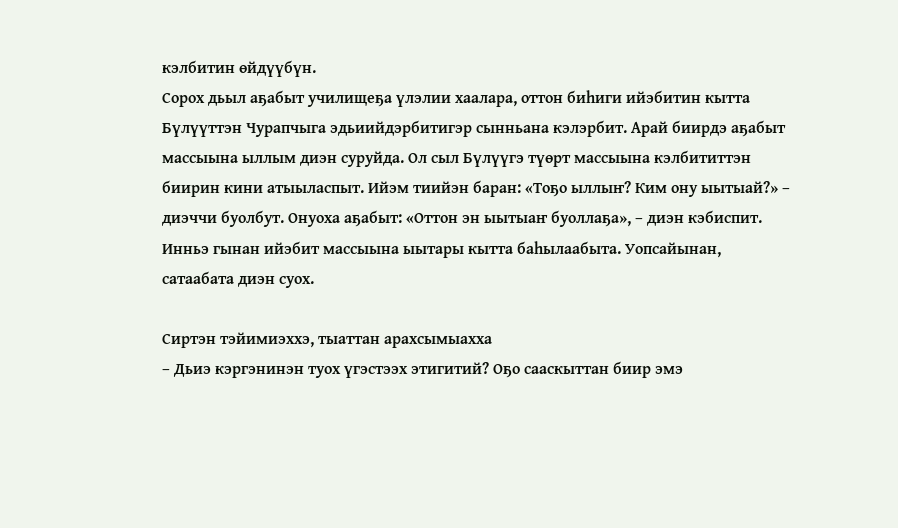кэлбитин өйдүүбүн.
Сорох дьыл аҕабыт училищеҕа үлэлии хаалара, оттон биһиги ийэбитин кытта Бүлүүттэн Чурапчыга эдьиийдэрбитигэр сынньана кэлэрбит. Арай биирдэ аҕабыт массыына ыллым диэн суруйда. Ол сыл Бүлүүгэ түөрт массыына кэлбититтэн биирин кини атыыласпыт. Ийэм тиийэн баран: «Тоҕо ыллыҥ? Ким ону ыытыай?» – диэччи буолбут. Онуоха аҕабыт: «Оттон эн ыытыаҥ буоллаҕа», – диэн кэбиспит. Инньэ гынан ийэбит массыына ыытары кытта баһылаабыта. Уопсайынан, сатаабата диэн суох.

Сиртэн тэйимиэххэ, тыаттан арахсымыахха
– Дьиэ кэргэнинэн туох үгэстээх этигитий? Оҕо сааскыттан биир эмэ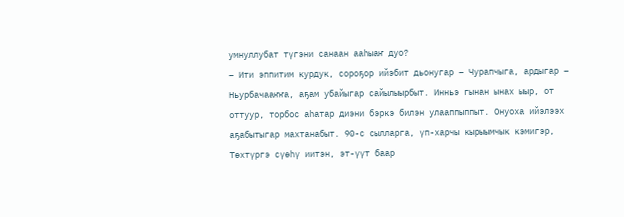умнуллубат түгэни санаан ааһыаҥ дуо?
– Ити эппитим курдук, сороҕор ийэбит дьонугар – Чурапчыга, ардыгар – Ньурбачааҥҥа, аҕам убайыгар сайылыырбыт. Инньэ гынан ынах ыыр, от оттуур, торбос аһатар диэни бэркэ билэн улааппыппыт. Онуоха ийэлээх аҕабытыгар махтанабыт. 90-с сылларга, үп-харчы кырыымчык кэмигэр, Төхтүргэ сүөһү иитэн, эт-үүт баар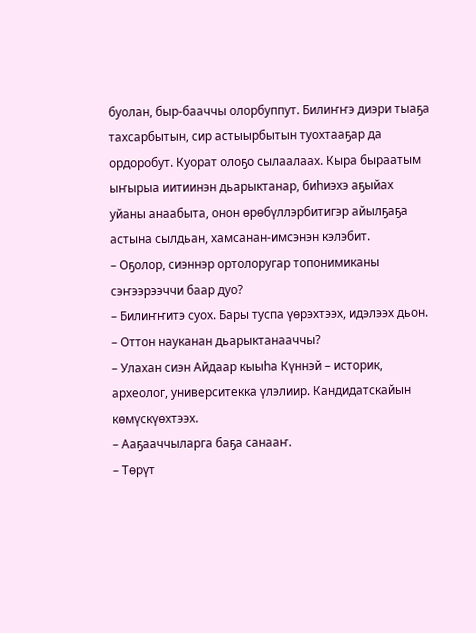буолан, быр-бааччы олорбуппут. Билиҥҥэ диэри тыаҕа тахсарбытын, сир астыырбытын туохтааҕар да ордоробут. Куорат олоҕо сылаалаах. Кыра быраатым ыҥырыа иитиинэн дьарыктанар, биһиэхэ аҕыйах уйаны анаабыта, онон өрөбүллэрбитигэр айылҕаҕа астына сылдьан, хамсанан-имсэнэн кэлэбит.
– Оҕолор, сиэннэр ортолоругар топонимиканы сэҥээрээччи баар дуо?
– Билиҥҥитэ суох. Бары туспа үөрэхтээх, идэлээх дьон.
– Оттон науканан дьарыктанааччы?
– Улахан сиэн Айдаар кыыһа Күннэй – историк, археолог, университекка үлэлиир. Кандидатскайын көмүскүөхтээх.
– Ааҕааччыларга баҕа санааҥ.
– Төрүт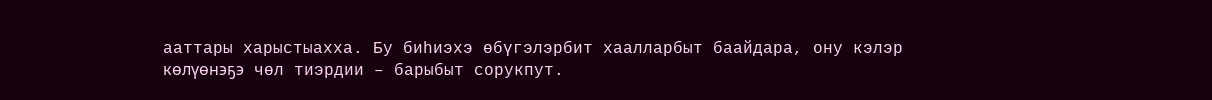ааттары харыстыахха. Бу биһиэхэ өбүгэлэрбит хаалларбыт баайдара, ону кэлэр көлүөнэҕэ чөл тиэрдии – барыбыт сорукпут.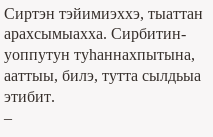Сиртэн тэйимиэххэ, тыаттан арахсымыахха. Сирбитин-уоппутун туһаннахпытына, ааттыы, билэ, тутта сылдьыа этибит.
–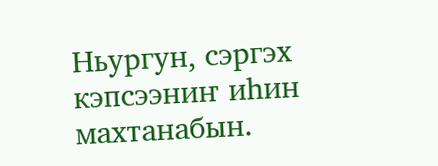Ньургун, сэргэх кэпсээниҥ иһин махтанабын.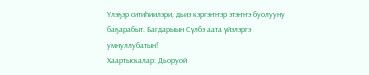Үлэҕэр ситиһиилэри, дьиэ кэргэҥҥэр этэҥҥэ буолууну баҕарабыт. Багдарыын Сүлбэ аата үйэлэргэ умнуллубатын!
Хаартыскалар: Дьоруой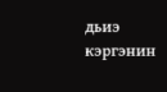дьиэ кэргэнин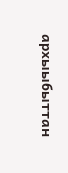архыыбыттан